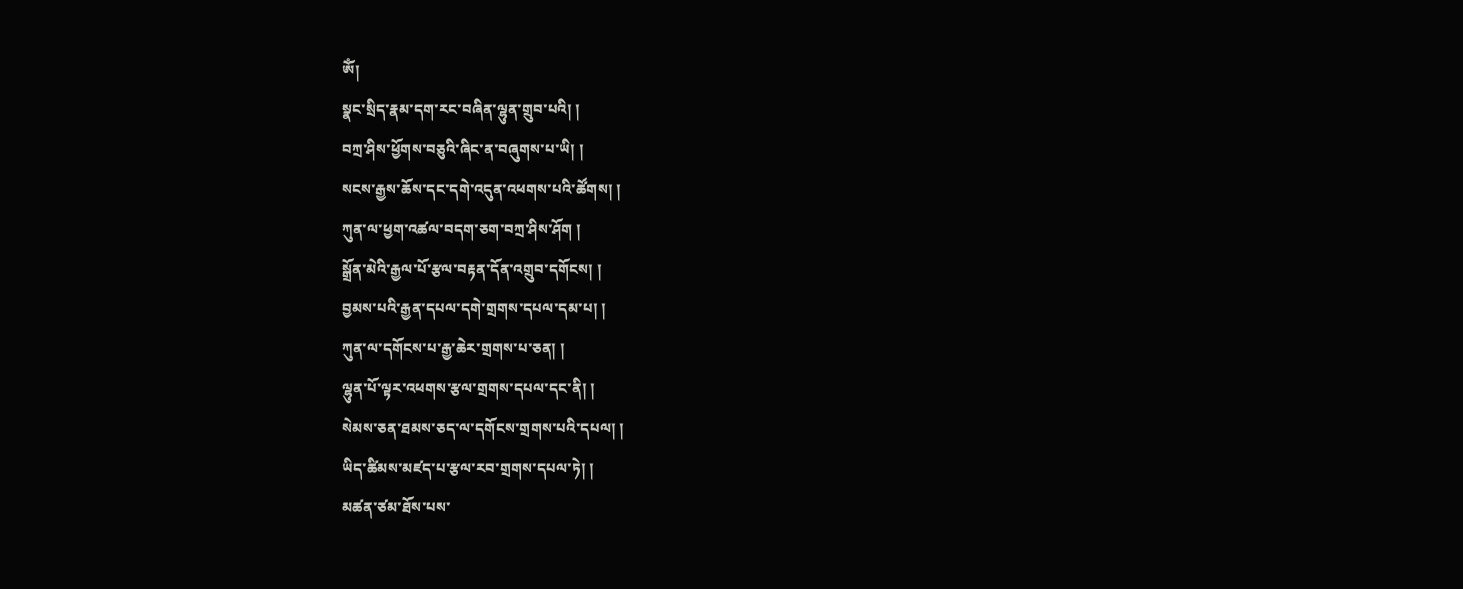ཨོཾ།
སྣང་སྲིད་རྣམ་དག་རང་བཞིན་ལྷུན་གྲུབ་པའི། །
བཀྲ་ཤིས་ཕྱོགས་བཅུའི་ཞིང་ན་བཞུགས་པ་ཡི། །
སངས་རྒྱས་ཆོས་དང་དགེ་འདུན་འཕགས་པའི་ཚོགས། །
ཀུན་ལ་ཕྱག་འཚལ་བདག་ཅག་བཀྲ་ཤིས་ཤོག །
སྒྲོན་མེའི་རྒྱལ་པོ་རྩལ་བརྟན་དོན་འགྲུབ་དགོངས། །
བྱམས་པའི་རྒྱན་དཔལ་དགེ་གྲགས་དཔལ་དམ་པ། །
ཀུན་ལ་དགོངས་པ་རྒྱ་ཆེར་གྲགས་པ་ཅན། །
ལྷུན་པོ་ལྟར་འཕགས་རྩལ་གྲགས་དཔལ་དང་ནི། །
སེམས་ཅན་ཐམས་ཅད་ལ་དགོངས་གྲགས་པའི་དཔལ། །
ཡིད་ཚིམས་མཛད་པ་རྩལ་རབ་གྲགས་དཔལ་ཏེ། །
མཚན་ཙམ་ཐོས་པས་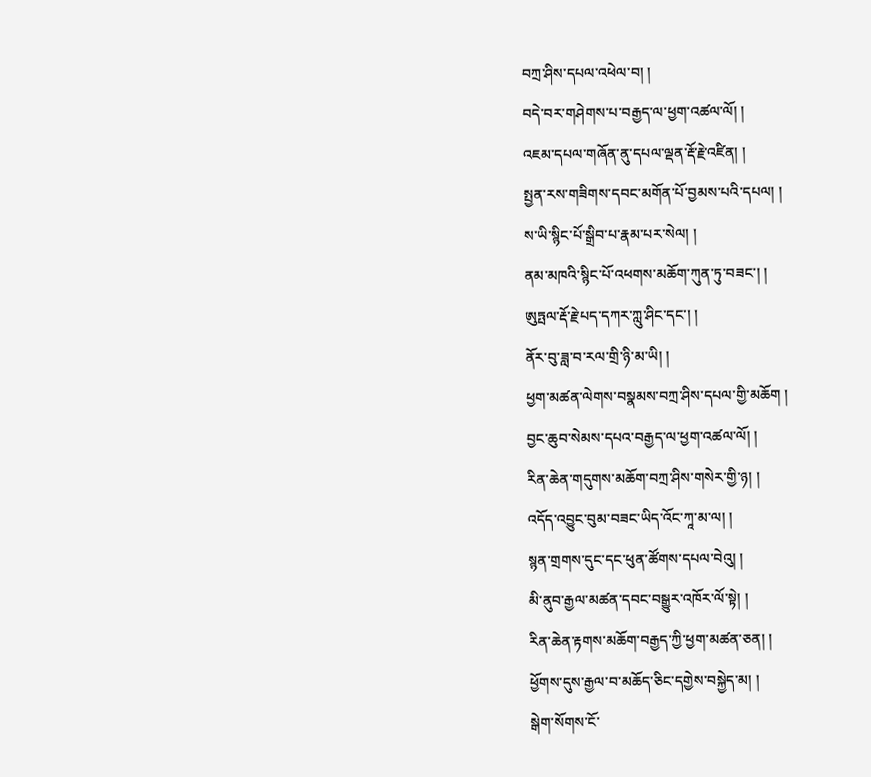བཀྲ་ཤིས་དཔལ་འཕེལ་བ། །
བདེ་བར་གཤེགས་པ་བརྒྱད་ལ་ཕྱག་འཚལ་ལོ། །
འཇམ་དཔལ་གཞོན་ནུ་དཔལ་ལྡན་རྡོ་རྗེ་འཛིན། །
སྤྱན་རས་གཟིགས་དབང་མགོན་པོ་བྱམས་པའི་དཔལ། །
ས་ཡི་སྙིང་པོ་སྒྲིབ་པ་རྣམ་པར་སེལ། །
ནམ་མཁའི་སྙིང་པོ་འཕགས་མཆོག་ཀུན་ཏུ་བཟང་། །
ཨུཏྤལ་རྡོ་རྗེ་པད་དཀར་ཀླུ་ཤིང་དང་། །
ནོར་བུ་ཟླ་བ་རལ་གྲི་ཉི་མ་ཡི། །
ཕྱག་མཚན་ལེགས་བསྣམས་བཀྲ་ཤིས་དཔལ་གྱི་མཆོག །
བྱང་ཆུབ་སེམས་དཔའ་བརྒྱད་ལ་ཕྱག་འཚལ་ལོ། །
རིན་ཆེན་གདུགས་མཆོག་བཀྲ་ཤིས་གསེར་གྱི་ཉ། །
འདོད་འབྱུང་བུམ་བཟང་ཡིད་འོང་ཀཱ་མ་ལ། །
སྙན་གྲགས་དུང་དང་ཕུན་ཚོགས་དཔལ་བེའུ། །
མི་ནུབ་རྒྱལ་མཚན་དབང་བསྒྱུར་འཁོར་ལོ་སྟེ། །
རིན་ཆེན་རྟགས་མཆོག་བརྒྱད་ཀྱི་ཕྱག་མཚན་ཅན། །
ཕྱོགས་དུས་རྒྱལ་བ་མཆོད་ཅིང་དགྱེས་བསྐྱེད་མ། །
སྒེག་སོགས་ངོ་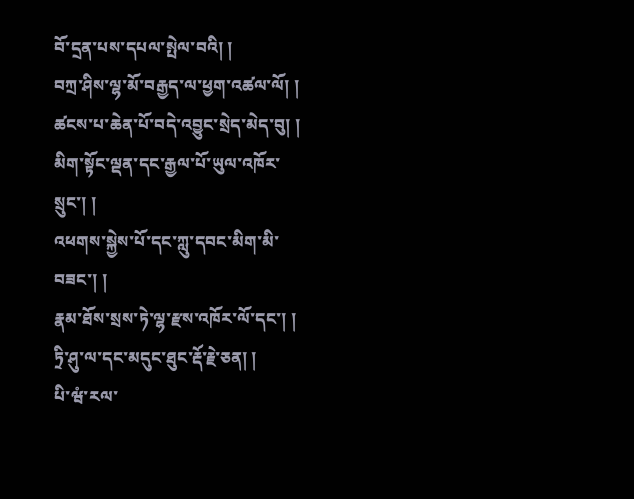བོ་དྲན་པས་དཔལ་སྤེལ་བའི། །
བཀྲ་ཤིས་ལྷ་མོ་བརྒྱད་ལ་ཕྱག་འཚལ་ལོ། །
ཚངས་པ་ཆེན་པོ་བདེ་འབྱུང་སྲེད་མེད་བུ། །
མིག་སྟོང་ལྡན་དང་རྒྱལ་པོ་ཡུལ་འཁོར་སྲུང་། །
འཕགས་སྐྱེས་པོ་དང་ཀླུ་དབང་མིག་མི་བཟང་། །
རྣམ་ཐོས་སྲས་ཏེ་ལྷ་རྫས་འཁོར་ལོ་དང་། །
ཏྲི་ཤུ་ལ་དང་མདུང་ཐུང་རྡོ་རྗེ་ཅན། །
པི་ཝཾ་རལ་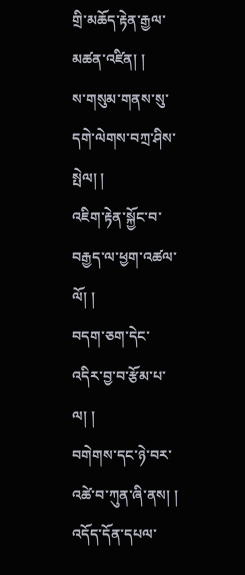གྲི་མཆོད་རྟེན་རྒྱལ་མཚན་འཛིན། །
ས་གསུམ་གནས་སུ་དགེ་ལེགས་བཀྲ་ཤིས་སྤེལ། །
འཇིག་རྟེན་སྐྱོང་བ་བརྒྱད་ལ་ཕྱག་འཚལ་ལོ། །
བདག་ཅག་དེང་འདིར་བྱ་བ་རྩོམ་པ་ལ། །
བགེགས་དང་ཉེ་བར་འཚེ་བ་ཀུན་ཞི་ནས། །
འདོད་དོན་དཔལ་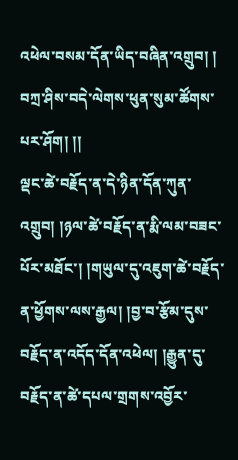འཕེལ་བསམ་དོན་ཡིད་བཞིན་འགྲུབ། །
བཀྲ་ཤིས་བདེ་ལེགས་ཕུན་སུམ་ཚོགས་པར་ཤོག། །།
ལྡང་ཚེ་བརྗོད་ན་དེ་ཉིན་དོན་ཀུན་འགྲུབ། །ཉལ་ཚེ་བརྗོད་ན་རྨི་ལམ་བཟང་པོར་མཐོང་། །གཡུལ་དུ་འཇུག་ཚེ་བརྗོད་ན་ཕྱོགས་ལས་རྒྱལ། །བྱ་བ་རྩོམ་དུས་བརྗོད་ན་འདོད་དོན་འཕེལ། །རྒྱུན་དུ་བརྗོད་ན་ཚེ་དཔལ་གྲགས་འབྱོར་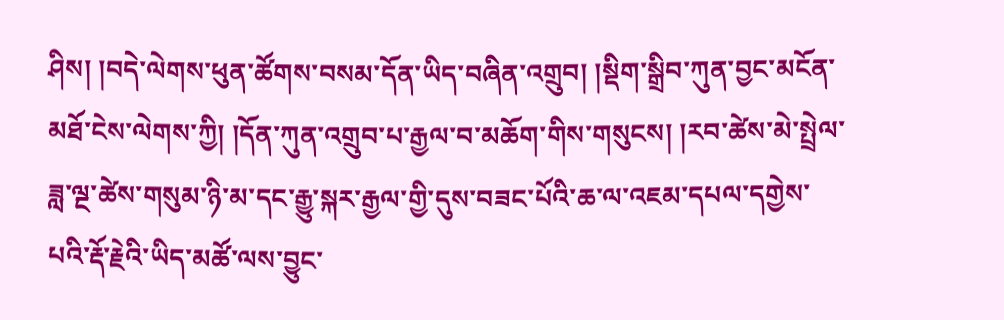ཤིས། །བདེ་ལེགས་ཕུན་ཚོགས་བསམ་དོན་ཡིད་བཞིན་འགྲུབ། །སྡིག་སྒྲིབ་ཀུན་བྱང་མངོན་མཐོ་ངེས་ལེགས་ཀྱི། །དོན་ཀུན་འགྲུབ་པ་རྒྱལ་བ་མཆོག་གིས་གསུངས། །རབ་ཚེས་མེ་སྤྲེལ་ཟླ་ལྔ་ཚེས་གསུམ་ཉི་མ་དང་རྒྱུ་སྐར་རྒྱལ་གྱི་དུས་བཟང་པོའི་ཆ་ལ་འཇམ་དཔལ་དགྱེས་པའི་རྡོ་རྗེའི་ཡིད་མཚོ་ལས་བྱུང་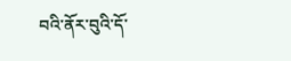བའི་ནོར་བུའི་དོ་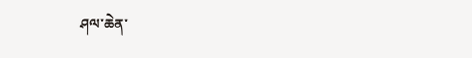ཤལ་ཆེན་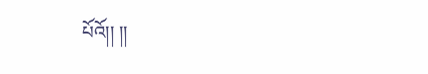པོའོ།། །།